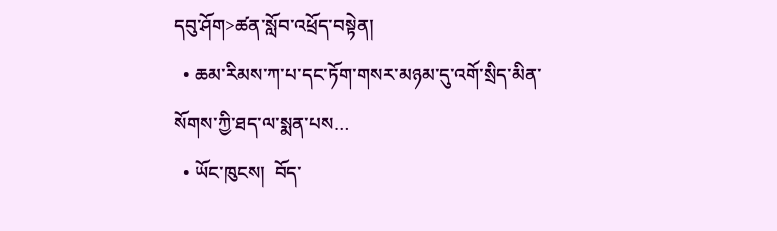དབུ་ཤོག>ཚན་སློབ་འཕྲོད་བསྟེན།
  • ཆམ་རིམས་ཀ་པ་དང་ཏོག་གསར་མཉམ་དུ་འགོ་སྲིད་མིན་སོགས་ཀྱི་ཐད་ལ་སྨན་པས…
  • ཡོང་ཁུངས།  བོད་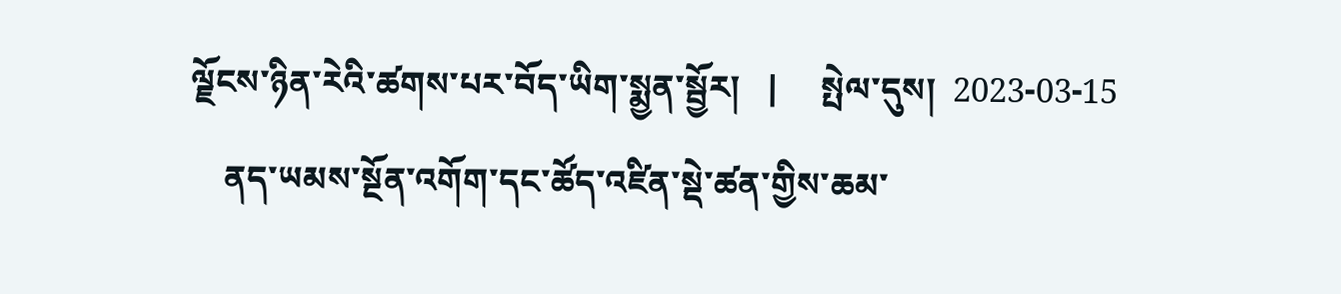ལྗོངས་ཉིན་རེའི་ཚགས་པར་བོད་ཡིག་སྨྱན་སྦྱོར།   |     སྤེལ་དུས།  2023-03-15
    ནད་ཡམས་སྔོན་འགོག་དང་ཚོད་འཛིན་སྡེ་ཚན་གྱིས་ཆམ་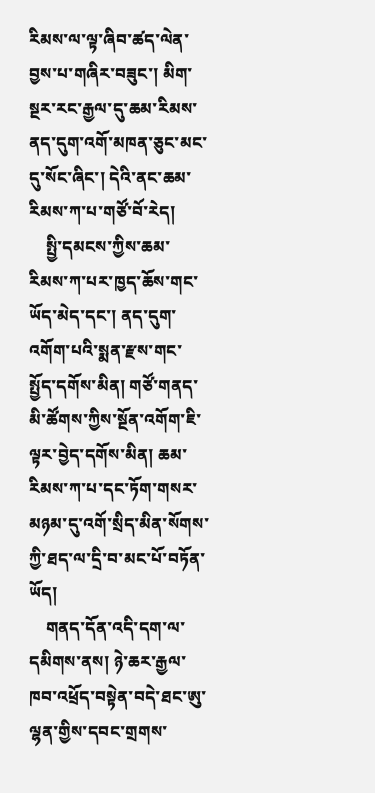རིམས་ལ་ལྟ་ཞིབ་ཚད་ལེན་བྱས་པ་གཞིར་བཟུང་། མིག་སྔར་རང་རྒྱལ་དུ་ཆམ་རིམས་ནད་དུག་འགོ་མཁན་ཅུང་མང་དུ་སོང་ཞིང་། དེའི་ནང་ཆམ་རིམས་ཀ་པ་གཙོ་བོ་རེད།
    སྤྱི་དམངས་ཀྱིས་ཆམ་རིམས་ཀ་པར་ཁྱད་ཆོས་གང་ཡོད་མེད་དང་། ནད་དུག་འགོག་པའི་སྨན་རྫས་གང་སྤྱོད་དགོས་མིན། གཙོ་གནད་མི་ཚོགས་ཀྱིས་སྔོན་འགོག་ཇི་ལྟར་བྱེད་དགོས་མིན། ཆམ་རིམས་ཀ་པ་དང་ཏོག་གསར་མཉམ་དུ་འགོ་སྲིད་མིན་སོགས་ཀྱི་ཐད་ལ་དྲི་བ་མང་པོ་བཏོན་ཡོད།
    གནད་དོན་འདི་དག་ལ་དམིགས་ནས། ཉེ་ཆར་རྒྱལ་ཁབ་འཕྲོད་བསྟེན་བདེ་ཐང་ཨུ་ལྷན་གྱིས་དབང་གྲགས་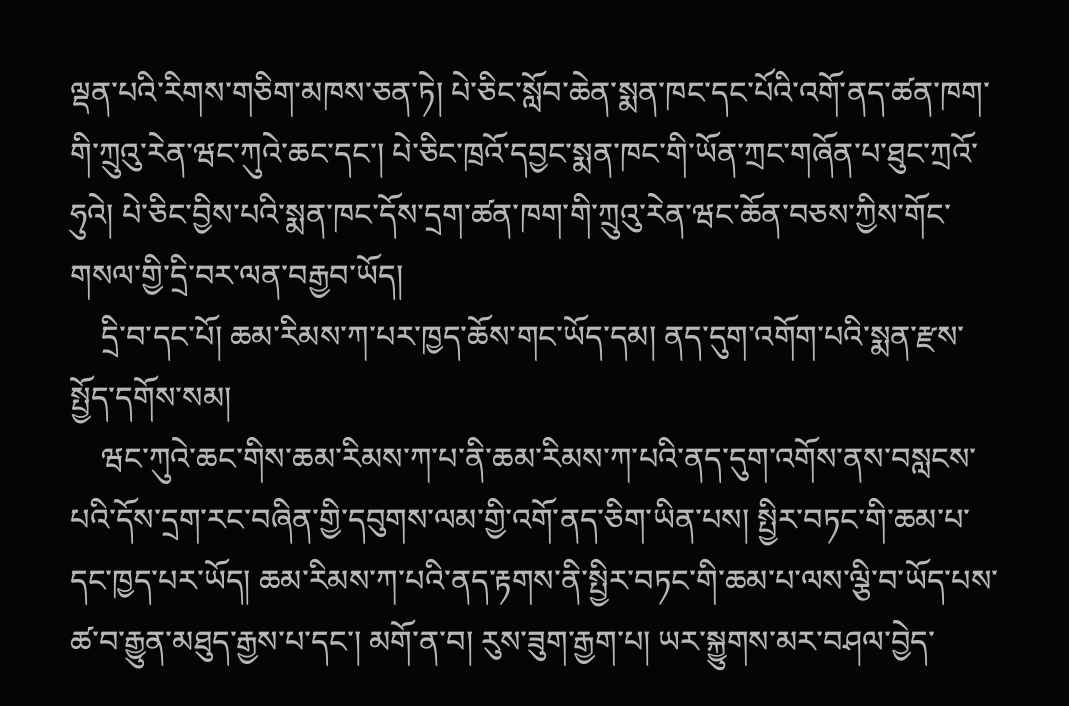ལྡན་པའི་རིགས་གཅིག་མཁས་ཅན་ཏེ། པེ་ཅིང་སློབ་ཆེན་སྨན་ཁང་དང་པོའི་འགོ་ནད་ཚན་ཁག་གི་ཀྲུའུ་རེན་ཝང་ཀུའེ་ཆང་དང་། པེ་ཅིང་ཁྲའོ་དབྱང་སྨན་ཁང་གི་ཡོན་ཀྲང་གཞོན་པ་ཐུང་ཀྲའོ་ཧུའེ། པེ་ཅིང་བྱིས་པའི་སྨན་ཁང་དོས་དྲག་ཚན་ཁག་གི་ཀྲུའུ་རེན་ཝང་ཆོན་བཅས་ཀྱིས་གོང་གསལ་གྱི་དྲི་བར་ལན་བརྒྱབ་ཡོད།
    དྲི་བ་དང་པོ། ཆམ་རིམས་ཀ་པར་ཁྱད་ཆོས་གང་ཡོད་དམ། ནད་དུག་འགོག་པའི་སྨན་རྫས་སྤྱོད་དགོས་སམ།
    ཝང་ཀུའེ་ཆང་གིས་ཆམ་རིམས་ཀ་པ་ནི་ཆམ་རིམས་ཀ་པའི་ནད་དུག་འགོས་ནས་བསླངས་པའི་དོས་དྲག་རང་བཞིན་གྱི་དབུགས་ལམ་གྱི་འགོ་ནད་ཅིག་ཡིན་པས། སྤྱིར་བཏང་གི་ཆམ་པ་དང་ཁྱད་པར་ཡོད། ཆམ་རིམས་ཀ་པའི་ནད་རྟགས་ནི་སྤྱིར་བཏང་གི་ཆམ་པ་ལས་ལྕི་བ་ཡོད་པས་ཚ་བ་རྒྱུན་མཐུད་རྒྱས་པ་དང་། མགོ་ན་བ། རུས་ཟུག་རྒྱག་པ། ཡར་སྐྱུགས་མར་བཤལ་བྱེད་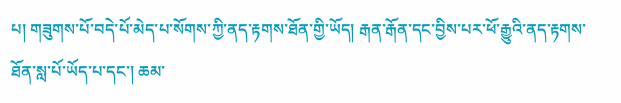པ། གཟུགས་པོ་བདེ་པོ་མེད་པ་སོགས་ཀྱི་ནད་རྟགས་ཐོན་གྱི་ཡོད། རྒན་རྒོན་དང་བྱིས་པར་ཕོ་རྒྱུའི་ནད་རྟགས་ཐོན་སླ་པོ་ཡོད་པ་དང་། ཆམ་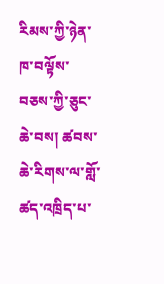རིམས་ཀྱི་ཉེན་ཁ་བལྟོས་བཅས་ཀྱི་ཅུང་ཆེ་བས། ཚབས་ཆེ་རིགས་ལ་གློ་ཚད་འཁྲིད་པ་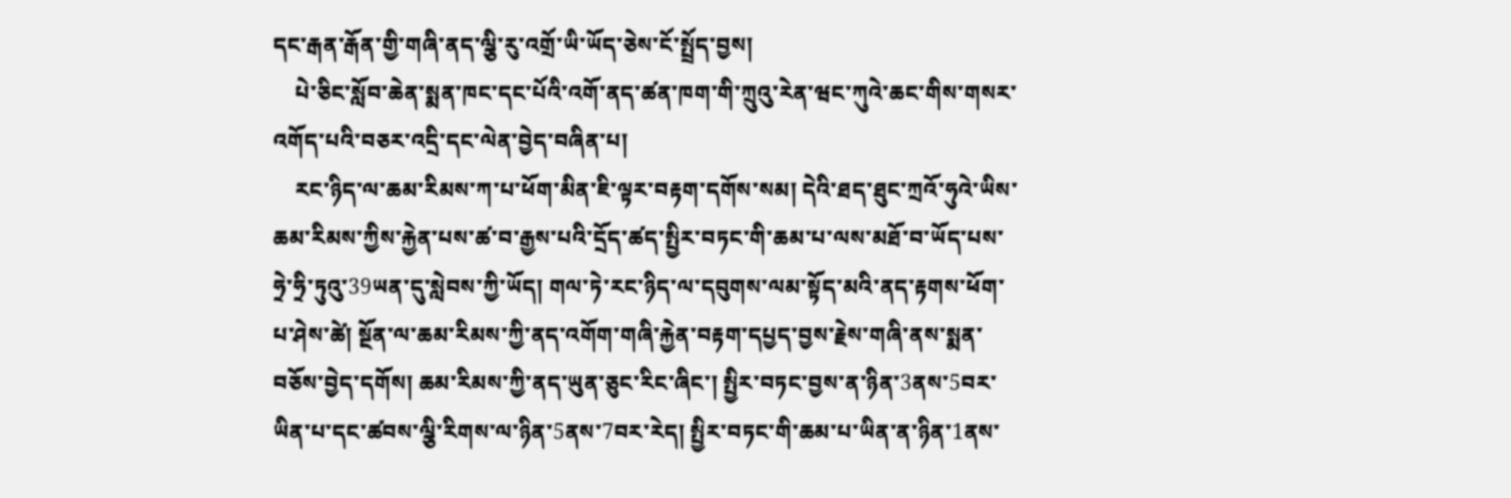དང་རྒན་རྒོན་གྱི་གཞི་ནད་ལྕི་རུ་འགྲོ་ཡི་ཡོད་ཅེས་ངོ་སྤྲོད་བྱས།
    པེ་ཅིང་སློབ་ཆེན་སྨན་ཁང་དང་པོའི་འགོ་ནད་ཚན་ཁག་གི་ཀྲུའུ་རེན་ཝང་ཀུའེ་ཆང་གིས་གསར་འགོད་པའི་བཅར་འདྲི་དང་ལེན་བྱེད་བཞིན་པ།
    རང་ཉིད་ལ་ཆམ་རིམས་ཀ་པ་ཕོག་མིན་ཇི་ལྟར་བརྟག་དགོས་སམ། དེའི་ཐད་ཐུང་ཀྲའོ་ཧུའེ་ཡིས་ཆམ་རིམས་ཀྱིས་རྐྱེན་པས་ཚ་བ་རྒྱས་པའི་དྲོད་ཚད་སྤྱིར་བཏང་གི་ཆམ་པ་ལས་མཐོ་བ་ཡོད་པས་ཧྲེ་ཧྲི་ཏུའུ་39ཡན་དུ་སླེབས་ཀྱི་ཡོད། གལ་ཏེ་རང་ཉིད་ལ་དབུགས་ལམ་སྟོད་མའི་ནད་རྟགས་ཕོག་པ་ཤེས་ཚེ། སྔོན་ལ་ཆམ་རིམས་ཀྱི་ནད་འགོག་གཞི་རྐྱེན་བརྟག་དཔྱད་བྱས་རྗེས་གཞི་ནས་སྨན་བཅོས་བྱེད་དགོས། ཆམ་རིམས་ཀྱི་ནད་ཡུན་ཅུང་རིང་ཞིང་། སྤྱིར་བཏང་བྱས་ན་ཉིན་3ནས་5བར་ཡིན་པ་དང་ཚབས་ལྕི་རིགས་ལ་ཉིན་5ནས་7བར་རེད། སྤྱིར་བཏང་གི་ཆམ་པ་ཡིན་ན་ཉིན་1ནས་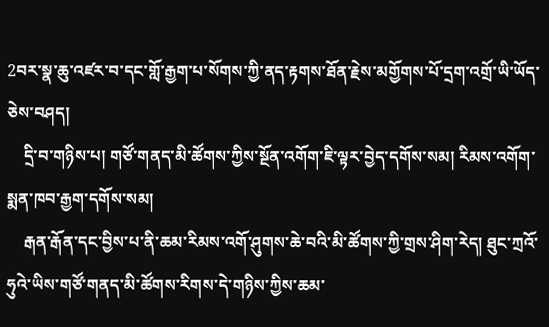2བར་སྣ་ཆུ་འཛར་བ་དང་གློ་རྒྱག་པ་སོགས་ཀྱི་ནད་རྟགས་ཐོན་རྗེས་མགྱོགས་པོ་དྲག་འགྲོ་ཡི་ཡོད་ཅེས་བཤད།
    དྲི་བ་གཉིས་པ། གཙོ་གནད་མི་ཚོགས་ཀྱིས་སྔོན་འགོག་ཇི་ལྟར་བྱེད་དགོས་སམ། རིམས་འགོག་སྨན་ཁབ་རྒྱག་དགོས་སམ།
    རྒན་རྒོན་དང་བྱིས་པ་ནི་ཆམ་རིམས་འགོ་ཤུགས་ཆེ་བའི་མི་ཚོགས་ཀྱི་གྲས་ཤིག་རེད། ཐུང་ཀྲའོ་ཧུའེ་ཡིས་གཙོ་གནད་མི་ཚོགས་རིགས་དེ་གཉིས་ཀྱིས་ཆམ་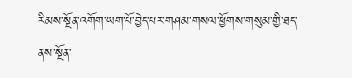རིམས་སྔོན་འགོག་ཡག་པོ་བྱེད་པར་གཤམ་གསལ་ཕྱོགས་གསུམ་གྱི་ཐད་ནས་སྔོན་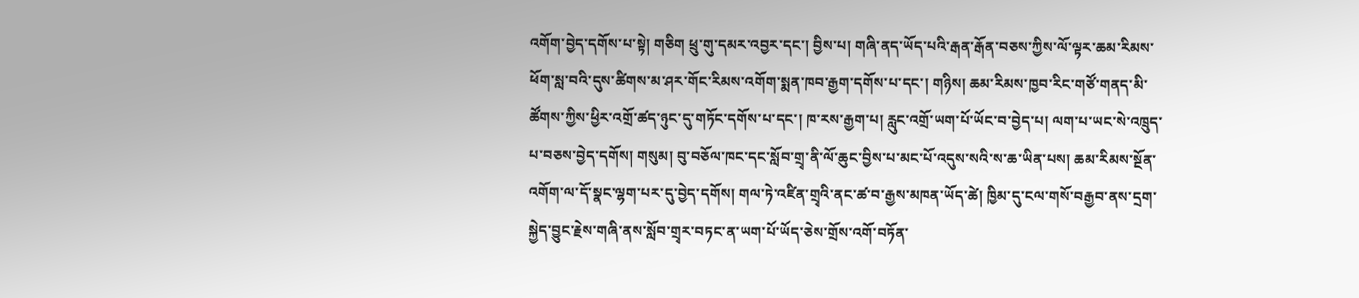འགོག་བྱེད་དགོས་པ་སྟེ། གཅིག ཕྲུ་གུ་དམར་འབྱར་དང་། བྱིས་པ། གཞི་ནད་ཡོད་པའི་རྒན་རྒོན་བཅས་ཀྱིས་ལོ་ལྟར་ཆམ་རིམས་ཕོག་སླ་བའི་དུས་ཚིགས་མ་ཤར་གོང་རིམས་འགོག་སྨན་ཁབ་རྒྱག་དགོས་པ་དང་། གཉིས། ཆམ་རིམས་ཁྱབ་རིང་གཙོ་གནད་མི་ཚོགས་ཀྱིས་ཕྱིར་འགྲོ་ཚད་ཉུང་དུ་གཏོང་དགོས་པ་དང་། ཁ་རས་རྒྱག་པ། རླུང་འགྲོ་ཡག་པོ་ཡོང་བ་བྱེད་པ། ལག་པ་ཡང་སེ་འཁྲུད་པ་བཅས་བྱེད་དགོས། གསུམ། བུ་བཅོལ་ཁང་དང་སློབ་གྲྭ་ནི་ལོ་ཆུང་བྱིས་པ་མང་པོ་འདུས་སའི་ས་ཆ་ཡིན་པས། ཆམ་རིམས་སྔོན་འགོག་ལ་དོ་སྣང་ལྷག་པར་དུ་བྱེད་དགོས། གལ་ཏེ་འཛིན་གྲྭའི་ནང་ཚ་བ་རྒྱས་མཁན་ཡོད་ཚེ། ཁྱིམ་དུ་ངལ་གསོ་བརྒྱབ་ནས་དྲག་སྐྱེད་བྱུང་རྗེས་གཞི་ནས་སློབ་གྲྭར་བཏང་ན་ཡག་པོ་ཡོད་ཅེས་གྲོས་འགོ་བཏོན་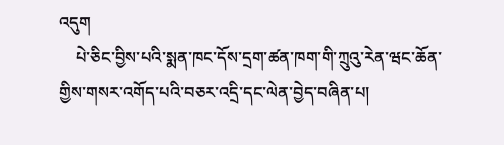འདུག
    པེ་ཅིང་བྱིས་པའི་སྨན་ཁང་དོས་དྲག་ཚན་ཁག་གི་ཀྲུའུ་རེན་ཝང་ཆོན་གྱིས་གསར་འགོད་པའི་བཅར་འདྲི་དང་ལེན་བྱེད་བཞིན་པ།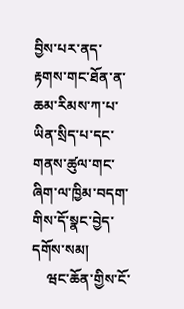བྱིས་པར་ནད་རྟགས་གང་ཐོན་ན་ཆམ་རིམས་ཀ་པ་ཡིན་སྲིད་པ་དང་གནས་ཚུལ་གང་ཞིག་ལ་ཁྱིམ་བདག་གིས་དོ་སྣང་བྱེད་དགོས་སམ།
    ཝང་ཆོན་གྱིས་ངོ་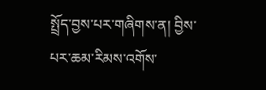སྤྲོད་བྱས་པར་གཞིགས་ན། བྱིས་པར་ཆམ་རིམས་འགོས་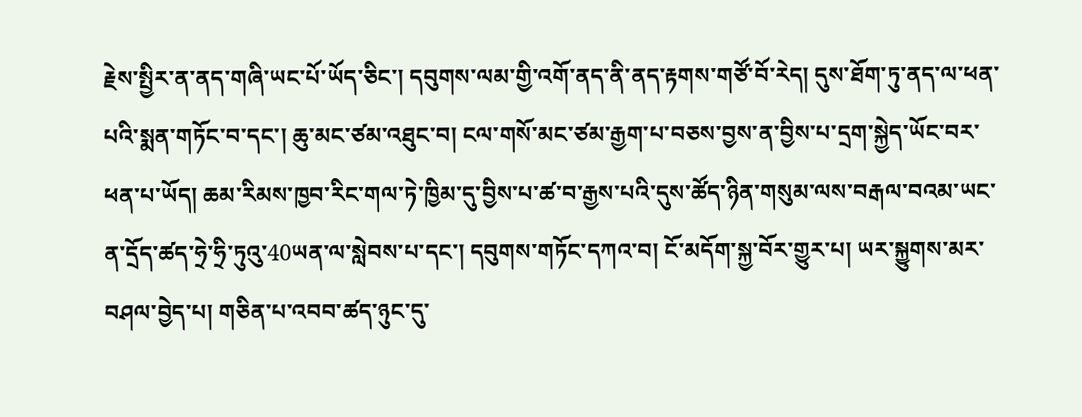རྗེས་སྤྱིར་ན་ནད་གཞི་ཡང་པོ་ཡོད་ཅིང་། དབུགས་ལམ་གྱི་འགོ་ནད་ནི་ནད་རྟགས་གཙོ་བོ་རེད། དུས་ཐོག་ཏུ་ནད་ལ་ཕན་པའི་སྨན་གཏོང་བ་དང་། ཆུ་མང་ཙམ་འཐུང་བ། ངལ་གསོ་མང་ཙམ་རྒྱག་པ་བཅས་བྱས་ན་བྱིས་པ་དྲག་སྐྱེད་ཡོང་བར་ཕན་པ་ཡོད། ཆམ་རིམས་ཁྱབ་རིང་གལ་ཏེ་ཁྱིམ་དུ་བྱིས་པ་ཚ་བ་རྒྱས་པའི་དུས་ཚོད་ཉིན་གསུམ་ལས་བརྒལ་བའམ་ཡང་ན་དྲོད་ཚད་ཧྲེ་ཧྲི་ཏུའུ་40ཡན་ལ་སླེབས་པ་དང་། དབུགས་གཏོང་དཀའ་བ། ངོ་མདོག་སྐྱ་བོར་གྱུར་པ། ཡར་སྐྱུགས་མར་བཤལ་བྱེད་པ། གཅིན་པ་འབབ་ཚད་ཉུང་དུ་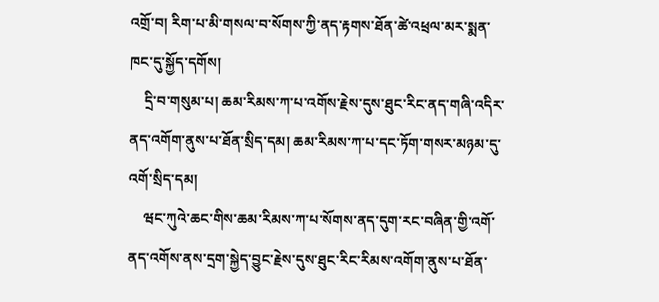འགྲོ་བ། རིག་པ་མི་གསལ་བ་སོགས་ཀྱི་ནད་རྟགས་ཐོན་ཚེ་འཕྲལ་མར་སྨན་ཁང་དུ་སྐྱོད་དགོས།
    དྲི་བ་གསུམ་པ། ཆམ་རིམས་ཀ་པ་འགོས་རྗེས་དུས་ཐུང་རིང་ནད་གཞི་འདིར་ནད་འགོག་ནུས་པ་ཐོན་སྲིད་དམ། ཆམ་རིམས་ཀ་པ་དང་ཏོག་གསར་མཉམ་དུ་འགོ་སྲིད་དམ།
    ཝང་ཀུའེ་ཆང་གིས་ཆམ་རིམས་ཀ་པ་སོགས་ནད་དུག་རང་བཞིན་གྱི་འགོ་ནད་འགོས་ནས་དྲག་སྐྱེད་བྱུང་རྗེས་དུས་ཐུང་རིང་རིམས་འགོག་ནུས་པ་ཐོན་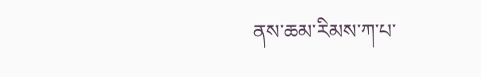ནས་ཆམ་རིམས་ཀ་པ་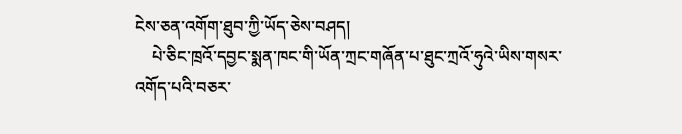ངེས་ཅན་འགོག་ཐུབ་ཀྱི་ཡོད་ཅེས་བཤད།
    པེ་ཅིང་ཁྲའོ་དབྱང་སྨན་ཁང་གི་ཡོན་ཀྲང་གཞོན་པ་ཐུང་ཀྲའོ་ཧུའེ་ཡིས་གསར་འགོད་པའི་བཅར་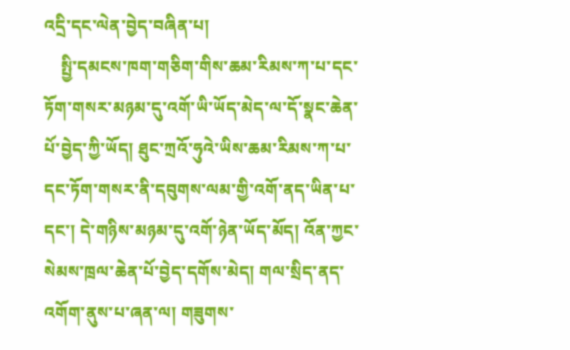འདྲི་དང་ལེན་བྱེད་བཞིན་པ།
    སྤྱི་དམངས་ཁག་གཅིག་གིས་ཆམ་རིམས་ཀ་པ་དང་ཏོག་གསར་མཉམ་དུ་འགོ་ཡི་ཡོད་མེད་ལ་དོ་སྣང་ཆེན་པོ་བྱེད་ཀྱི་ཡོད། ཐུང་ཀྲའོ་ཧུའེ་ཡིས་ཆམ་རིམས་ཀ་པ་དང་ཏོག་གསར་ནི་དབུགས་ལམ་གྱི་འགོ་ནད་ཡིན་པ་དང་། དེ་གཉིས་མཉམ་དུ་འགོ་ཉེན་ཡོད་མོད། འོན་ཀྱང་སེམས་ཁྲལ་ཆེན་པོ་བྱེད་དགོས་མེད། གལ་སྲིད་ནད་འགོག་ནུས་པ་ཞན་ལ། གཟུགས་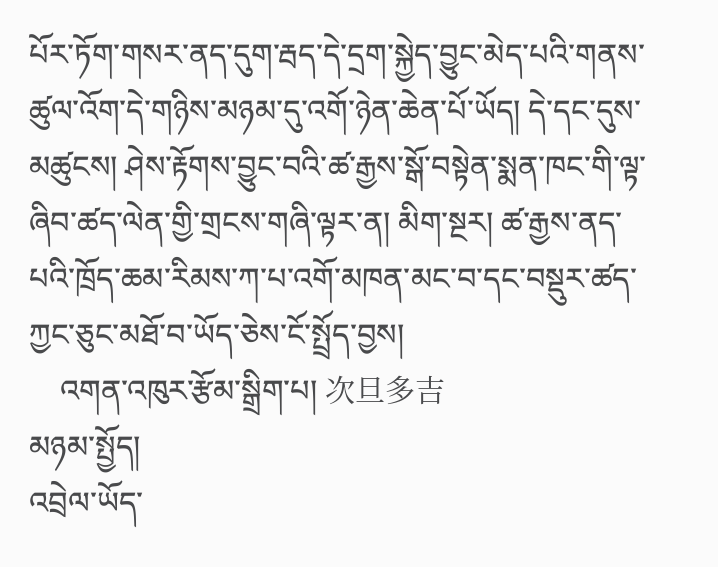པོར་ཏོག་གསར་ནད་དུག་རྦད་དེ་དྲག་སྐྱེད་བྱུང་མེད་པའི་གནས་ཚུལ་འོག་དེ་གཉིས་མཉམ་དུ་འགོ་ཉེན་ཆེན་པོ་ཡོད། དེ་དང་དུས་མཚུངས། ཤེས་རྟོགས་བྱུང་བའི་ཚ་རྒྱས་སྒོ་བསྟེན་སྨན་ཁང་གི་ལྟ་ཞིབ་ཚད་ལེན་གྱི་གྲངས་གཞི་ལྟར་ན། མིག་སྔར། ཚ་རྒྱས་ནད་པའི་ཁྲོད་ཆམ་རིམས་ཀ་པ་འགོ་མཁན་མང་བ་དང་བསྡུར་ཚད་ཀྱང་ཅུང་མཐོ་བ་ཡོད་ཅེས་ངོ་སྤྲོད་བྱས།
    འགན་འཁུར་རྩོམ་སྒྲིག་པ། 次旦多吉
མཉམ་སྤྱོད།
འབྲེལ་ཡོད་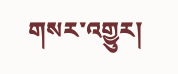གསར་འགྱུར།